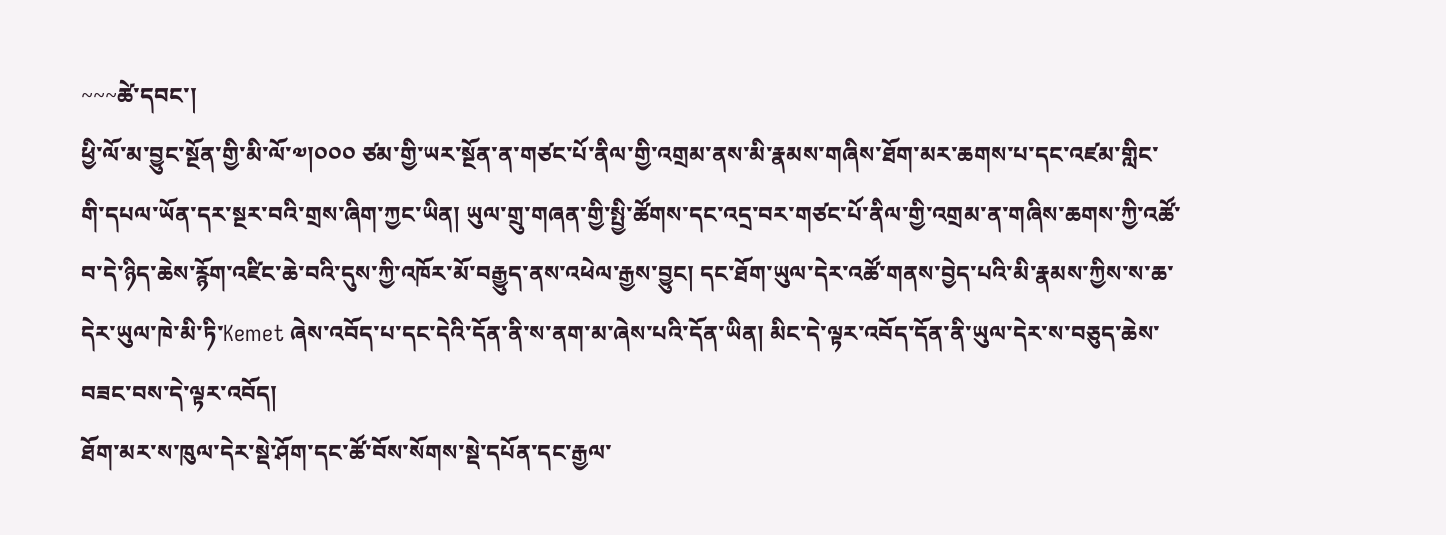~~~ཚེ་དབང་།
ཕྱི་ལོ་མ་བྱུང་སྔོན་གྱི་མི་ལོ་༧།༠༠༠ ཙམ་གྱི་ཡར་སྔོན་ན་གཙང་པོ་ནིལ་གྱི་འགྲམ་ནས་མི་རྣམས་གཞིས་ཐོག་མར་ཆགས་པ་དང་འཛམ་གླིང་གི་དཔལ་ཡོན་དར་སྔར་བའི་གྲས་ཞིག་ཀྱང་ཡིན། ཡུལ་གྲུ་གཞན་གྱི་སྤྱི་ཚོགས་དང་འདྲ་བར་གཙང་པོ་ནིལ་གྱི་འགྲམ་ན་གཞིས་ཆགས་ཀྱི་འཚོ་བ་དེ་ཉིད་ཆེས་རྙོག་འཛིང་ཆེ་བའི་དུས་ཀྱི་འཁོར་མོ་བརྒྱུད་ནས་འཕེལ་རྒྱས་བྱུང། དང་ཐོག་ཡུལ་དེར་འཚོ་གནས་བྱེད་པའི་མི་རྣམས་ཀྱིས་ས་ཆ་དེར་ཡུལ་ཁེ་མི་ཏི་Kemet ཞེས་འབོད་པ་དང་དེའི་དོན་ནི་ས་ནག་མ་ཞེས་པའི་དོན་ཡིན། མིང་དེ་ལྟར་འབོད་དོན་ནི་ཡུལ་དེར་ས་བཅུད་ཆེས་བཟང་བས་དེ་ལྟར་འབོད།
ཐོག་མར་ས་ཁུལ་དེར་སྡེ་ཤོག་དང་ཚོ་བོས་སོགས་སྡེ་དཔོན་དང་རྒྱལ་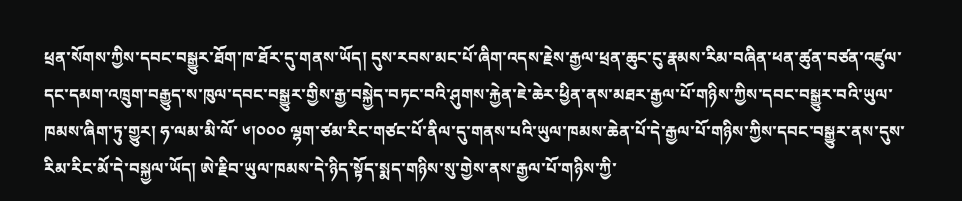ཕྲན་སོགས་ཀྱིས་དབང་བསྒྱུར་ཐོག་ཁ་ཐོར་དུ་གནས་ཡོད། དུས་རབས་མང་པོ་ཞིག་འདས་རྗེས་རྒྱལ་ཕྲན་ཆུང་ངུ་རྣམས་རིམ་བཞིན་ཕན་ཚུན་བཙན་འཛུལ་དང་དམག་འཁྲུག་བརྒྱུད་ས་ཁུལ་དབང་བསྒྱུར་གྱིས་རྒྱ་བསྐྱེད་བཏང་བའི་ཤུགས་རྐྱེན་ཇེ་ཆེར་ཕྱིན་ནས་མཐར་རྒྱལ་པོ་གཉིས་ཀྱིས་དབང་བསྒྱུར་བའི་ཡུལ་ཁམས་ཞིག་ཏུ་གྱུར། ཧ་ལམ་མི་ལོ་ ༦།༠༠༠ ལྷག་ཙམ་རིང་གཙང་པོ་ནིལ་དུ་གནས་པའི་ཡུལ་ཁམས་ཆེན་པོ་དེ་རྒྱལ་པོ་གཉིས་ཀྱིས་དབང་བསྒྱུར་ནས་དུས་རིམ་རིང་མོ་དེ་བསྐྱལ་ཡོད། ཨེ་རྗིབ་ཡུལ་ཁམས་དེ་ཉིད་སྟོད་སྨད་གཉིས་སུ་གྱེས་ནས་རྒྱལ་པོ་གཉིས་ཀྱི་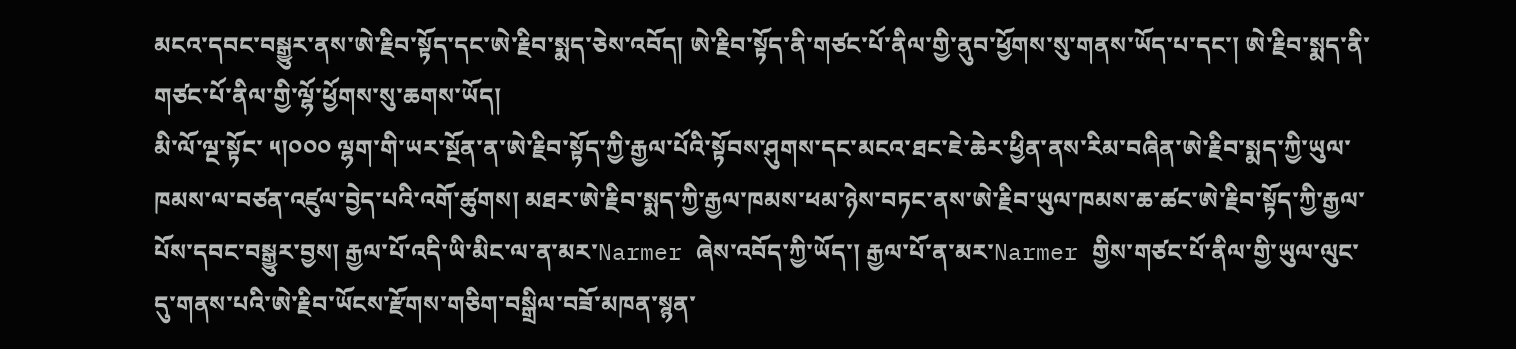མངའ་དབང་བསྒྱུར་ནས་ཨེ་རྗིབ་སྟོད་དང་ཨེ་རྗིབ་སྨད་ཅེས་འབོད། ཨེ་རྗིབ་སྟོད་ནི་གཙང་པོ་ནིལ་གྱི་ནུབ་ཕྱོགས་སུ་གནས་ཡོད་པ་དང་། ཨེ་རྗིབ་སྨད་ནི་གཙང་པོ་ནིལ་གྱི་ལྷོ་ཕྱོགས་སུ་ཆགས་ཡོད།
མི་ལོ་ལྔ་སྟོང་ ༥།༠༠༠ ལྷག་གི་ཡར་སྔོན་ན་ཨེ་རྗིབ་སྟོད་ཀྱི་རྒྱལ་པོའི་སྟོབས་ཤུགས་དང་མངའ་ཐང་ཇེ་ཆེར་ཕྱིན་ནས་རིམ་བཞིན་ཨེ་རྗིབ་སྨད་ཀྱི་ཡུལ་ཁམས་ལ་བཙན་འཛུལ་བྱེད་པའི་འགོ་ཚུགས། མཐར་ཨེ་རྗིབ་སྨད་ཀྱི་རྒྱལ་ཁམས་ཕམ་ཉེས་བཏང་ནས་ཨེ་རྗིབ་ཡུལ་ཁམས་ཆ་ཚང་ཨེ་རྗིབ་སྟོད་ཀྱི་རྒྱལ་པོས་དབང་བསྒྱུར་བྱས། རྒྱལ་པོ་འདི་ཡི་མིང་ལ་ན་མར་Narmer ཞེས་འབོད་ཀྱི་ཡོད་། རྒྱལ་པོ་ན་མར་Narmer གྱིས་གཙང་པོ་ནིལ་གྱི་ཡུལ་ལུང་དུ་གནས་པའི་ཨེ་རྗིབ་ཡོངས་རྫོགས་གཅིག་བསྒྲིལ་བཟོ་མཁན་སྙན་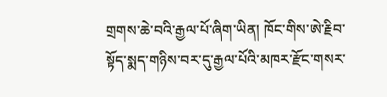གྲགས་ཆེ་བའི་རྒྱལ་པོ་ཞིག་ཡིན། ཁོང་གིས་ཨེ་རྗིབ་སྟོད་སྨད་གཉིས་བར་དུ་རྒྱལ་པོའི་མཁར་རྫོང་གསར་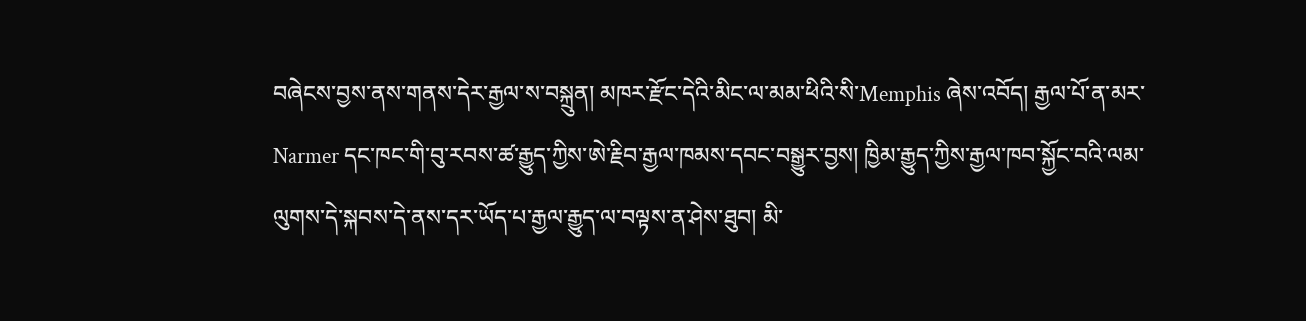བཞེངས་བྱས་ནས་གནས་དེར་རྒྱལ་ས་བསྐྲུན། མཁར་རྫོང་དེའི་མིང་ལ་མམ་ཕིའི་སི་Memphis ཞེས་འབོད། རྒྱལ་པོ་ན་མར་Narmer དང་ཁང་གི་བུ་རབས་ཚ་རྒྱུད་ཀྱིས་ཨེ་རྗིབ་རྒྱལ་ཁམས་དབང་བསྒྱུར་བྱས། ཁྱིམ་རྒྱུད་ཀྱིས་རྒྱལ་ཁབ་སྐྱོང་བའི་ལམ་ལུགས་དེ་སྐབས་དེ་ནས་དར་ཡོད་པ་རྒྱལ་རྒྱུད་ལ་བལྟས་ན་ཤེས་ཐུབ། མི་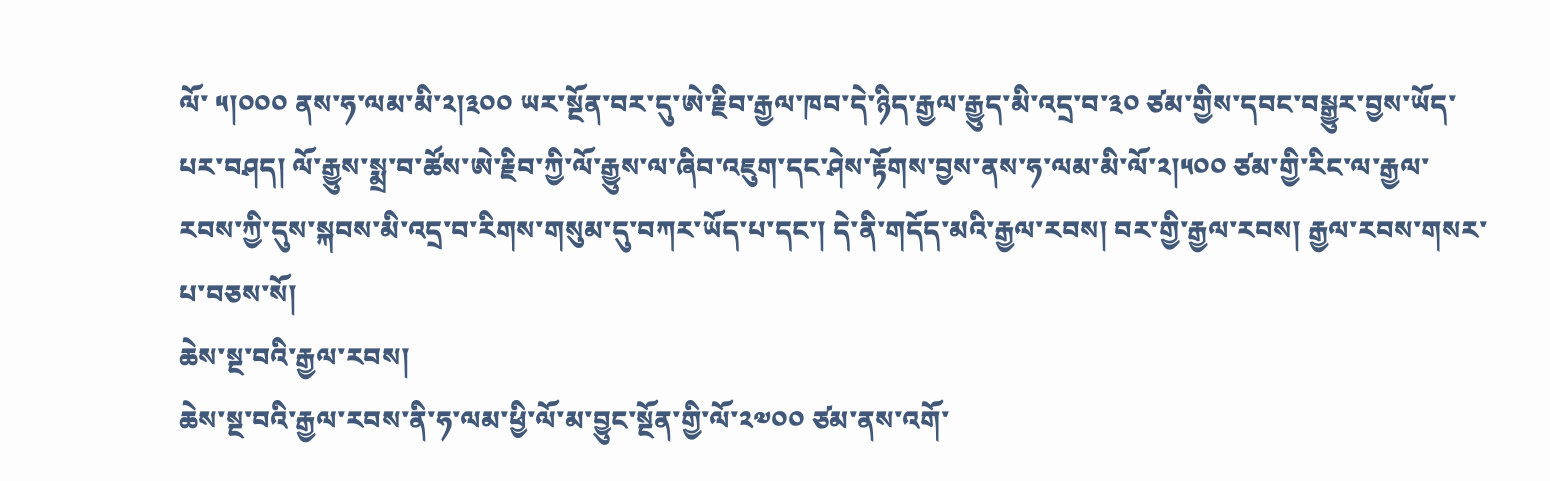ལོ་ ༥།༠༠༠ ནས་ཧ་ལམ་མི་༢།༣༠༠ ཡར་སྔོན་བར་དུ་ཨེ་རྗིབ་རྒྱལ་ཁབ་དེ་ཉིད་རྒྱལ་རྒྱུད་མི་འདྲ་བ་༣༠ ཙམ་གྱིས་དབང་བསྒྱུར་བྱས་ཡོད་པར་བཤད། ལོ་རྒྱུས་སྨྲ་བ་ཚོས་ཨེ་རྗིབ་ཀྱི་ལོ་རྒྱུས་ལ་ཞིབ་འཇུག་དང་ཤེས་རྟོགས་བྱས་ནས་ཧ་ལམ་མི་ལོ་༢།༥༠༠ ཙམ་གྱི་རིང་ལ་རྒྱལ་རབས་ཀྱི་དུས་སྐབས་མི་འདྲ་བ་རིགས་གསུམ་དུ་བཀར་ཡོད་པ་དང་། དེ་ནི་གདོད་མའི་རྒྱལ་རབས། བར་གྱི་རྒྱལ་རབས། རྒྱལ་རབས་གསར་པ་བཅས་སོ།
ཆེས་སྔ་བའི་རྒྱལ་རབས།
ཆེས་སྔ་བའི་རྒྱལ་རབས་ནི་ཧ་ལམ་ཕྱི་ལོ་མ་བྱུང་སྔོན་གྱི་ལོ་༢༧༠༠ ཙམ་ནས་འགོ་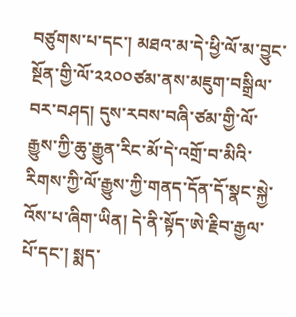བཙུགས་པ་དང་། མཐའ་མ་དེ་ཕྱི་ལོ་མ་བྱུང་སྔོན་གྱི་ལོ་༢༢༠༠ཙམ་ནས་མཇུག་བསྒྲིལ་བར་བཤད། དུས་རབས་བཞི་ཙམ་གྱི་ལོ་རྒྱུས་ཀྱི་ཆུ་རྒྱུན་རིང་མོ་དེ་འགྲོ་བ་མིའི་རིགས་ཀྱི་ལོ་རྒྱུས་ཀྱི་གནད་དོན་དོ་སྣང་སྐྱེ་འོས་པ་ཞིག་ཡིན། དེ་ནི་སྟོད་ཨེ་རྗིབ་རྒྱལ་པོ་དང་། སྨད་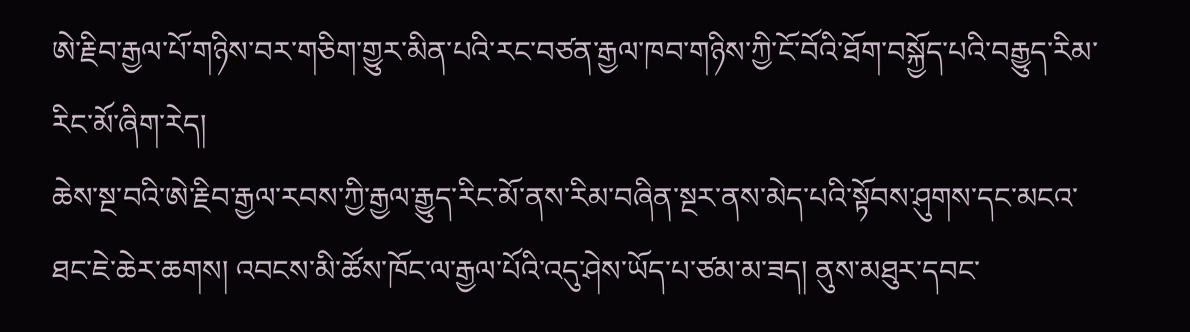ཨེ་རྗིབ་རྒྱལ་པོ་གཉིས་བར་གཅིག་གྱུར་མིན་པའི་རང་བཙན་རྒྱལ་ཁབ་གཉིས་ཀྱི་ངོ་བོའི་ཐོག་བསྐྱོད་པའི་བརྒྱུད་རིམ་རིང་མོ་ཞིག་རེད།
ཆེས་སྔ་བའི་ཨེ་རྗིབ་རྒྱལ་རབས་ཀྱི་རྒྱལ་རྒྱུད་རིང་མོ་ནས་རིམ་བཞིན་སྔར་ནས་མེད་པའི་སྟོབས་ཤུགས་དང་མངའ་ཐང་ཇེ་ཆེར་ཆགས། འབངས་མི་ཚོས་ཁོང་ལ་རྒྱལ་པོའི་འདུ་ཤེས་ཡོད་པ་ཙམ་མ་ཟད། ནུས་མཐུར་དབང་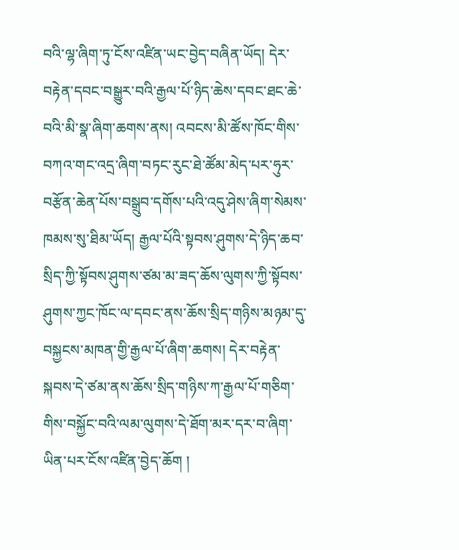བའི་ལྷ་ཞིག་ཏུ་ངོས་འཛིན་ཡང་བྱེད་བཞིན་ཡོད། དེར་བརྟེན་དབང་བསྒྱུར་བའི་རྒྱལ་པོ་ཉིད་ཆེས་དབང་ཐང་ཆེ་བའི་མི་སྣ་ཞིག་ཆགས་ནས། འབངས་མི་ཚོས་ཁོང་གིས་བཀའ་གང་འདྲ་ཞིག་བཏང་རུང་ཐེ་ཚོམ་མེད་པར་ཧུར་བརྩོན་ཆེན་པོས་བསྒྲུབ་དགོས་པའི་འདུ་ཤེས་ཞིག་སེམས་ཁམས་སུ་ཐིམ་ཡོད། རྒྱལ་པོའི་སྟབས་ཤུགས་དེ་ཉིད་ཆབ་སྲིད་ཀྱི་སྟོབས་ཤུགས་ཙམ་མ་ཟད་ཆོས་ལུགས་ཀྱི་སྟོབས་ཤུགས་ཀྱང་ཁོང་ལ་དབང་ནས་ཆོས་སྲིད་གཉིས་མཉམ་དུ་བསྐྱངས་མཁན་གྱི་རྒྱལ་པོ་ཞིག་ཆགས། དེར་བརྟེན་སྐབས་དེ་ཙམ་ནས་ཆོས་སྲིད་གཉིས་ཀ་རྒྱལ་པོ་གཅིག་གིས་བསྐྱོང་བའི་ལམ་ལུགས་དེ་ཐོག་མར་དར་བ་ཞིག་ཡིན་པར་ངོས་འཛིན་བྱེད་ཆོག །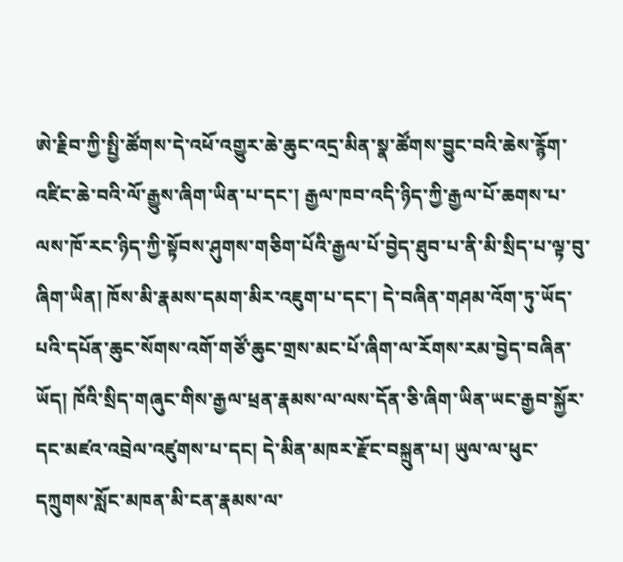ཨེ་རྗིབ་ཀྱི་སྤྱི་ཚོགས་དེ་འཕོ་འགྱུར་ཆེ་ཆུང་འདྲ་མིན་སྣ་ཚོགས་བྱུང་བའི་ཆེས་རྙོག་འཛིང་ཆེ་བའི་ལོ་རྒྱུས་ཞིག་ཡིན་པ་དང་། རྒྱལ་ཁབ་འདི་ཉིད་ཀྱི་རྒྱལ་པོ་ཆགས་པ་ལས་ཁོ་རང་ཉིད་ཀྱི་སྟོབས་ཤུགས་གཅིག་པོའི་རྒྱལ་པོ་བྱེད་ཐུབ་པ་ནི་མི་སྲིད་པ་ལྟ་བུ་ཞིག་ཡིན། ཁོས་མི་རྣམས་དམག་མིར་འཇུག་པ་དང་། དེ་བཞིན་གཤམ་འོག་ཏུ་ཡོད་པའི་དཔོན་ཆུང་སོགས་འགོ་གཙོ་ཆུང་གྲས་མང་པོ་ཞིག་ལ་རོགས་རམ་བྱེད་བཞིན་ཡོད། ཁོའི་སྲིད་གཞུང་གིས་རྒྱལ་ཕྲན་རྣམས་ལ་ལས་དོན་ཅི་ཞིག་ཡིན་ཡང་རྒྱབ་སྐྱོར་དང་མཛའ་འབྲེལ་འཛུགས་པ་དང། དེ་མིན་མཁར་རྫོང་བསྐྲུན་པ། ཡུལ་ལ་ཕུང་དཀྲུགས་སློང་མཁན་མི་ངན་རྣམས་ལ་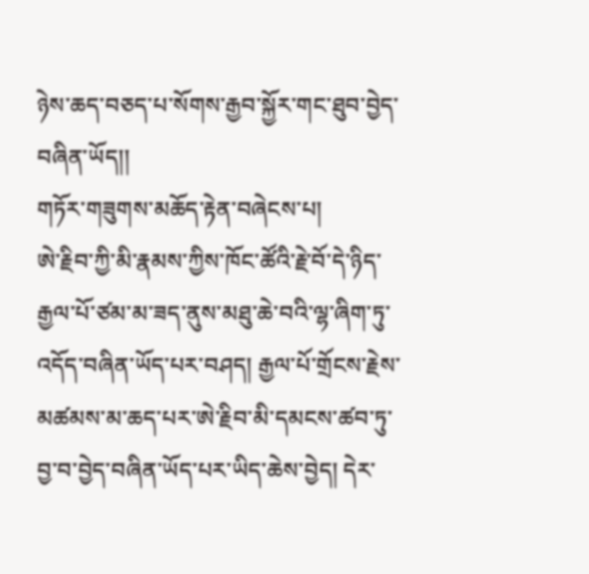ཉེས་ཆད་བཅད་པ་སོགས་རྒྱབ་སྐྱོར་གང་ཐུབ་བྱེད་བཞིན་ཡོད།།
གཏོར་གཟུགས་མཆོད་རྟེན་བཞེངས་པ།
ཨེ་རྗིབ་ཀྱི་མི་རྣམས་ཀྱིས་ཁོང་ཚོའི་རྗེ་བོ་དེ་ཉིད་རྒྱལ་པོ་ཙམ་མ་ཟད་ནུས་མཐུ་ཆེ་བའི་ལྷ་ཞིག་ཏུ་འདོད་བཞིན་ཡོད་པར་བཤད། རྒྱལ་པོ་གྲོངས་རྗེས་མཚམས་མ་ཆད་པར་ཨེ་རྗིབ་མི་དམངས་ཚབ་ཏུ་བྱ་བ་བྱེད་བཞིན་ཡོད་པར་ཡིད་ཆེས་བྱེད། དེར་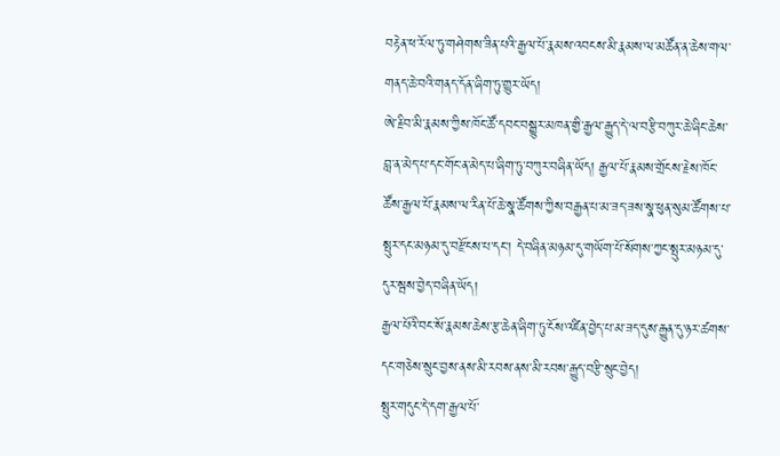བརྟེན་ཕ་རོལ་ཏུ་གཤེགས་ཟིན་པའི་རྒྱལ་པོ་རྣམས་འབངས་མི་རྣམས་ལ་མཚོན་ན་ཆེས་གལ་གནད་ཆེ་བའི་གནད་དོན་ཞིག་ཏུ་གྱུར་ཡོད།
ཨེ་རྗིབ་མི་རྣམས་ཀྱིས་ཁོང་ཚོ་དབང་བསྒྱུར་མཁན་གྱི་རྒྱལ་རྒྱུད་དེ་ལ་བརྩི་བཀུར་ཆེ་ཞིང་ཆེས་བླ་ན་མེད་པ་དང་གོང་ན་མེད་པ་ཞིག་ཏུ་བཀུར་བཞིན་ཡོད། རྒྱལ་པོ་རྣམས་གྲོངས་རྗེས་ཁོང་ཚོས་རྒྱལ་པོ་རྣམས་ལ་རིན་པོ་ཆེ་སྣ་ཚོགས་ཀྱིས་བརྒྱན་པ་མ་ཟད་ཟས་སྣ་ཕུན་སུམ་ཚོགས་པ་སྤུར་དང་མཉམ་དུ་བརྫོངས་པ་དང་། དེ་བཞིན་མཉམ་དུ་གཡོག་པོ་སོགས་ཀྱང་སྤུར་མཉམ་དུ་དུར་སྦས་བྱེད་བཞིན་ཡོད།
རྒྱལ་པོའི་བང་སོ་རྣམས་ཆེས་རྩ་ཆེན་ཞིག་ཏུ་ངོས་འཛིན་བྱེད་པ་མ་ཟད་དུས་རྒྱུན་དུ་ཉར་ཚགས་དང་གཅེས་སྲུང་བྱས་ནས་མི་རབས་ནས་མི་རབས་རྒྱུད་བརྩི་སྲུང་བྱེད།
སྤུར་གདུང་དེ་དག་རྒྱལ་པོ་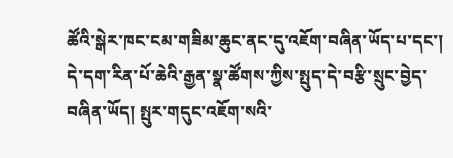ཚོའི་སྒེར་ཁང་ངམ་གཟིམ་ཆུང་ནང་དུ་འཇོག་བཞིན་ཡོད་པ་དང་། དེ་དག་རིན་པོ་ཆེའི་རྒྱན་སྣ་ཚོགས་ཀྱིས་སྤུད་དེ་བརྩི་སྲུང་བྱེད་བཞིན་ཡོད། སྤུར་གདུང་འཇོག་སའི་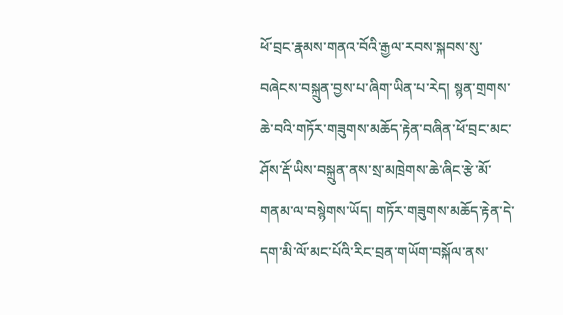ཕོ་བྲང་རྣམས་གནའ་བོའི་རྒྱལ་རབས་སྐབས་སུ་བཞེངས་བསྐྲུན་བྱས་པ་ཞིག་ཡིན་པ་རེད། སྙན་གྲགས་ཆེ་བའི་གཏོར་གཟུགས་མཆོད་རྟེན་བཞིན་ཕོ་བྲང་མང་ཤོས་རྡོ་ཡིས་བསྐྲུན་ནས་སྲ་མཁྲེགས་ཆེ་ཞིང་རྩེ་མོ་གནམ་ལ་བསྙེགས་ཡོད། གཏོར་གཟུགས་མཆོད་རྟེན་དེ་དག་མི་ལོ་མང་པོའི་རིང་བྲན་གཡོག་བསྐོལ་ནས་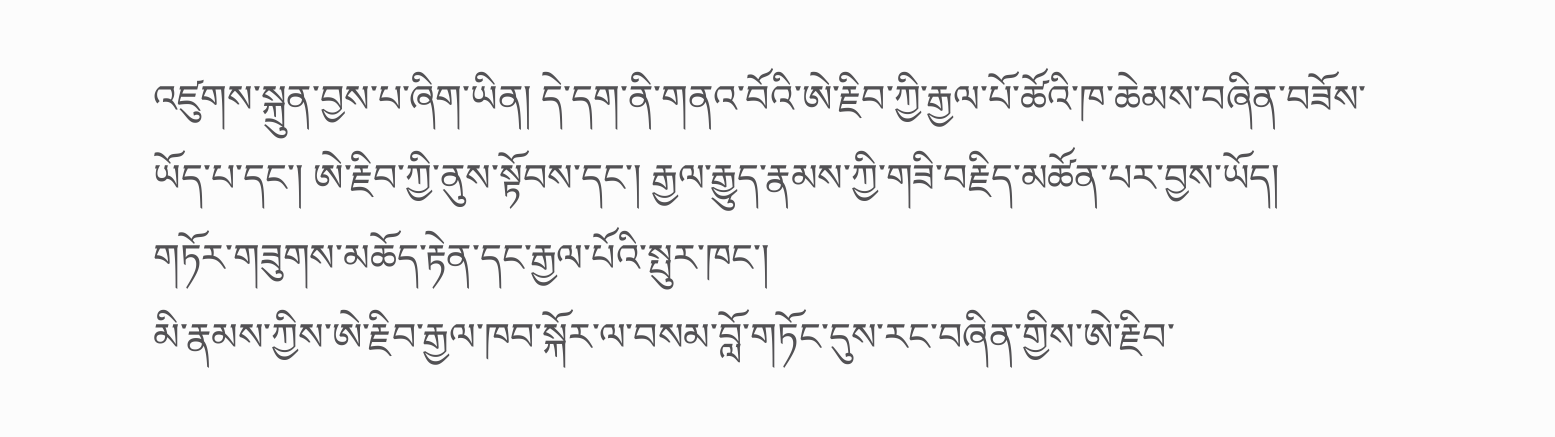འཛུགས་སྐྲུན་བྱས་པ་ཞིག་ཡིན། དེ་དག་ནི་གནའ་བོའི་ཨེ་རྗིབ་ཀྱི་རྒྱལ་པོ་ཚོའི་ཁ་ཆེམས་བཞིན་བཟོས་ཡོད་པ་དང་། ཨེ་རྗིབ་ཀྱི་ནུས་སྟོབས་དང་། རྒྱལ་རྒྱུད་རྣམས་ཀྱི་གཟི་བརྗིད་མཚོན་པར་བྱས་ཡོད།
གཏོར་གཟུགས་མཆོད་རྟེན་དང་རྒྱལ་པོའི་སྤུར་ཁང་།
མི་རྣམས་ཀྱིས་ཨེ་རྗིབ་རྒྱལ་ཁབ་སྐོར་ལ་བསམ་བློ་གཏོང་དུས་རང་བཞིན་གྱིས་ཨེ་རྗིབ་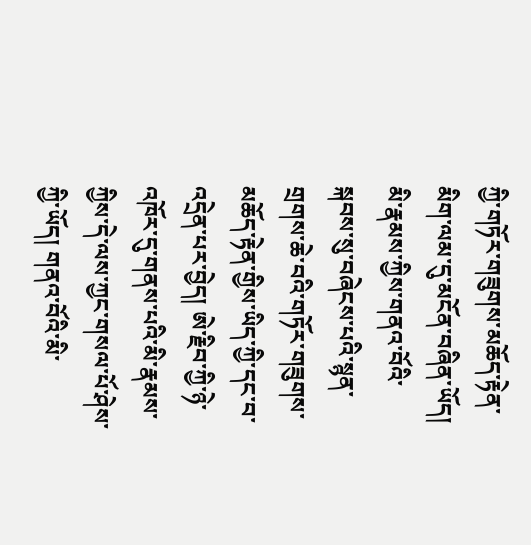ཀྱི་གཏོར་གཟུགས་མཆོད་རྟེན་མིག་ལམ་དུ་མངོན་བཞིན་ཡོད། མི་རྣམས་ཀྱིས་གནའ་བོའི་སྐབས་སུ་བཞེངས་པའི་སྙན་གྲགས་ཆེ་བའི་གཏོར་གཟུགས་མཆོད་རྟེན་གྱིས་ཡིད་ཀྱི་དང་བ་འདྲེན་པར་བྱེད། ཨེ་རྗིབ་ཀྱི་ཉེ་འཁོར་དུ་གནས་པའི་མི་རྣམས་ཀྱིས་དེ་ལས་ཀྱང་གསལ་པོ་ཤེས་ཀྱི་ཡོད། གནའ་བོའི་མི་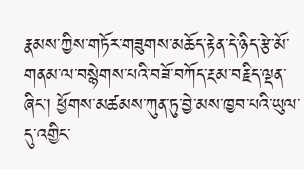རྣམས་ཀྱིས་གཏོར་གཟུགས་མཆོད་རྟེན་དེ་ཉིད་རྩེ་མོ་གནམ་ལ་བསྙེགས་པའི་བཟོ་བཀོད་རྔམ་བརྗིད་ལྡན་ཞིང་། ཕྱོགས་མཚམས་ཀུན་ཏུ་བྱེ་མས་ཁྱབ་པའི་ཡུལ་དུ་འགྱིང་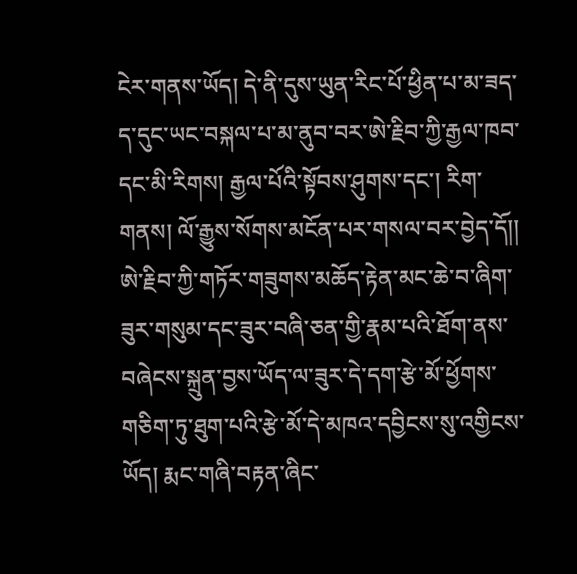ངེར་གནས་ཡོད། དེ་ནི་དུས་ཡུན་རིང་པོ་ཕྱིན་པ་མ་ཟད་ད་དུང་ཡང་བསྐལ་པ་མ་ནུབ་བར་ཨེ་རྗིབ་ཀྱི་རྒྱལ་ཁབ་དང་མི་རིགས། རྒྱལ་པོའི་སྟོབས་ཤུགས་དང་། རིག་གནས། ལོ་རྒྱུས་སོགས་མངོན་པར་གསལ་བར་བྱེད་དོ།།
ཨེ་རྗིབ་ཀྱི་གཏོར་གཟུགས་མཆོད་རྟེན་མང་ཆེ་བ་ཞིག་ཟུར་གསུམ་དང་ཟུར་བཞི་ཅན་གྱི་རྣམ་པའི་ཐོག་ནས་བཞེངས་སྐྲུན་བྱས་ཡོད་ལ་ཟུར་དེ་དག་རྩེ་མོ་ཕྱོགས་གཅིག་ཏུ་ཐུག་པའི་རྩེ་མོ་དེ་མཁའ་དབྱིངས་སུ་འགྱིངས་ཡོད། རྨང་གཞི་བརྟན་ཞིང་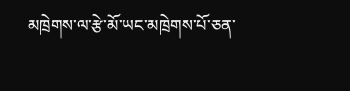མཁྲེགས་ལ་རྩེ་མོ་ཡང་མཁྲེགས་པོ་ཅན་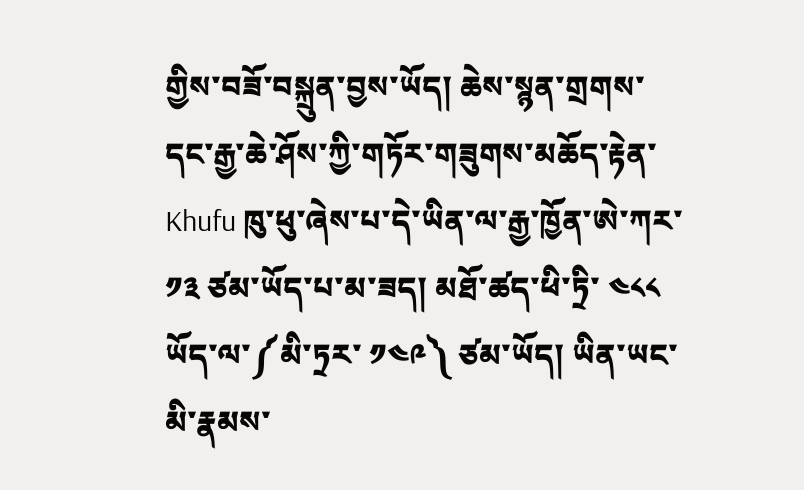གྱིས་བཟོ་བསྐྲུན་བྱས་ཡོད། ཆེས་སྙན་གྲགས་དང་རྒྱ་ཆེ་ཤོས་ཀྱི་གཏོར་གཟུགས་མཆོད་རྟེན་Khufu ཁུ་ཕུ་ཞེས་པ་དེ་ཡིན་ལ་རྒྱ་ཁྱོན་ཨེ་ཀར་༡༣ ཙམ་ཡོད་པ་མ་ཟད། མཐོ་ཚད་ཕི་ཏྲི་ ༤༨༨ ཡོད་ལ་༼མི་ཏྲར་ ༡༤༩༽ ཙམ་ཡོད། ཡིན་ཡང་མི་རྣམས་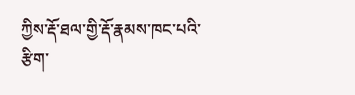ཀྱིས་རྡོ་ཐལ་གྱི་རྡོ་རྣམས་ཁང་པའི་རྩིག་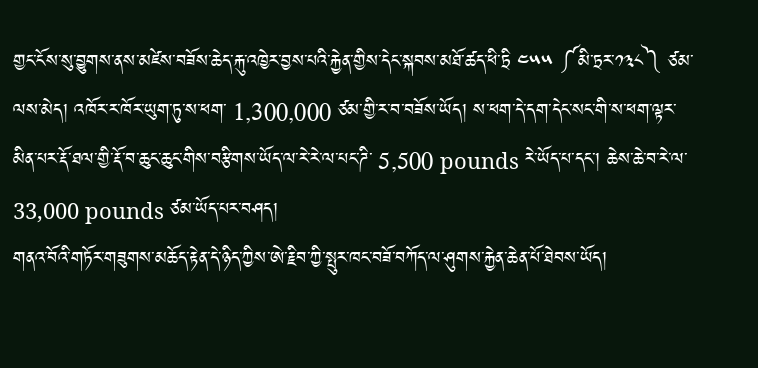གྱང་ངོས་སུ་བྱུགས་ནས་མཛེས་བཟོས་ཆེད་རྐུ་འཁྱེར་བྱས་པའི་རྐྱེན་གྱིས་དེང་སྐབས་མཐོ་ཚད་ཕི་ཏྲི ༤༥༥ ༼མི་ཏྲར་༡༣༨༽ ཙམ་ལས་མེད། འཁོར་ར་ཁོར་ཡུག་ཏུ་ས་ཕག་ 1,300,000 ཙམ་གྱི་ར་བ་བཟོས་ཡོད། ས་ཕག་དེ་དག་དེང་སང་གི་ས་ཕག་ལྟར་མིན་པར་རྡོ་ཐལ་གྱི་རྡོ་བ་ཆུང་ཆུང་གིས་བརྩིགས་ཡོད་ལ་རེ་རེ་ལ་པང་ཌི་ 5,500 pounds རེ་ཡོད་པ་དང་། ཆེས་ཆེ་བ་རེ་ལ་33,000 pounds ཙམ་ཡོད་པར་བཤད།
གནའ་བོའི་གཏོར་གཟུགས་མཆོད་རྟེན་དེ་ཉིད་ཀྱིས་ཨེ་རྗིབ་ཀྱི་སྤུར་ཁང་བཟོ་བཀོད་ལ་ཤུགས་རྐྱེན་ཆེན་པོ་ཐེབས་ཡོད།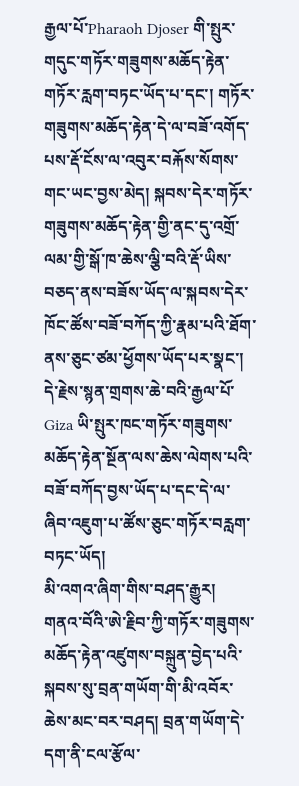རྒྱལ་པོ་Pharaoh Djoser གི་སྤུར་གདུང་གཏོར་གཟུགས་མཆོད་རྟེན་གཏོར་རླག་བཏང་ཡོད་པ་དང་། གཏོར་གཟུགས་མཆོད་རྟེན་དེ་ལ་བཟོ་འགོད་པས་རྡོ་ངོས་ལ་འབུར་བརྐོས་སོགས་གང་ཡང་བྱས་མེད། སྐབས་དེར་གཏོར་གཟུགས་མཆོད་རྟེན་གྱི་ནང་དུ་འགྲོ་ལམ་གྱི་སྒོ་ཁ་ཆེས་ལྕི་བའི་རྡོ་ཡིས་བཅད་ནས་བཟོས་ཡོད་ལ་སྐབས་དེར་ཁོང་ཚོས་བཟོ་བཀོད་ཀྱི་རྣམ་པའི་ཐོག་ནས་ཅུང་ཙམ་ཕྱོགས་ཡོད་པར་སྣང་། དེ་རྗེས་སྙན་གྲགས་ཆེ་བའི་རྒྱལ་པོ་Giza ཡི་སྤུར་ཁང་གཏོར་གཟུགས་མཆོད་རྟེན་སྔོན་ལས་ཆེས་ལེགས་པའི་བཟོ་བཀོད་བྱས་ཡོད་པ་དང་དེ་ལ་ཞིབ་འཇུག་པ་ཚོས་ཅུང་གཏོར་བརླག་བཏང་ཡོད།
མི་འགའ་ཞིག་གིས་བཤད་རྒྱུར། གནའ་བོའི་ཨེ་རྗིབ་ཀྱི་གཏོར་གཟུགས་མཆོད་རྟེན་འཛུགས་བསྐྲུན་བྱེད་པའི་སྐབས་སུ་བྲན་གཡོག་གི་མི་འབོར་ཆེས་མང་བར་བཤད། བྲན་གཡོག་དེ་དག་ནི་ངལ་རྩོལ་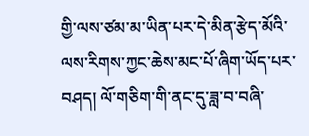གྱི་ལས་ཙམ་མ་ཡིན་པར་དེ་མིན་རྩེད་མོའི་ལས་རིགས་ཀྱང་ཆེས་མང་པོ་ཞིག་ཡོད་པར་བཤད། ལོ་གཅིག་གི་ནང་དུ་ཟླ་བ་བཞི་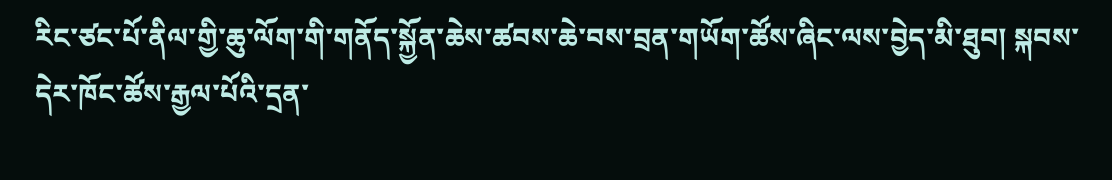རིང་ཙང་པོ་ནིལ་གྱི་ཆུ་ལོག་གི་གནོད་སྐྱོན་ཆེས་ཚབས་ཆེ་བས་བྲན་གཡོག་ཚོས་ཞིང་ལས་བྱེད་མི་ཐུབ། སྐབས་དེར་ཁོང་ཚོས་རྒྱལ་པོའི་དྲན་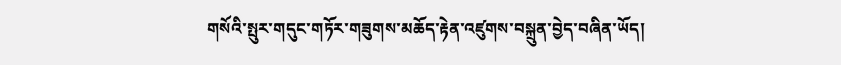གསོའི་སྤུར་གདུང་གཏོར་གཟུགས་མཆོད་རྟེན་འཛུགས་བསྐྲུན་བྱེད་བཞིན་ཡོད།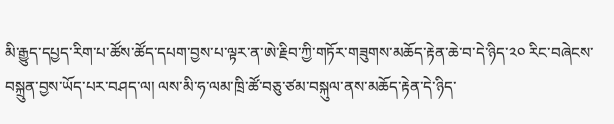མི་རྒྱུད་དཔྱད་རིག་པ་ཚོས་ཚོད་དཔག་བྱས་པ་ལྟར་ན་ཨེ་རྗིབ་ཀྱི་གཏོར་གཟུགས་མཆོད་རྟེན་ཆེ་བ་དེ་ཉིད་༢༠ རིང་བཞེངས་བསྐྲུན་བྱས་ཡོད་པར་བཤད་ལ། ལས་མི་ཧ་ལམ་ཁྲི་ཚོ་བཅུ་ཙམ་བསྐུལ་ནས་མཆོད་རྟེན་དེ་ཉིད་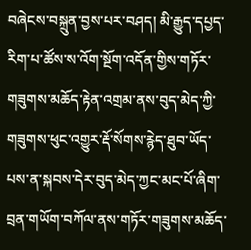བཞེངས་བསྐྲུན་བྱས་པར་བཤད། མི་རྒྱུད་དཔྱད་རིག་པ་ཚོས་ས་འོག་སྔོག་འདོན་གྱིས་གཏོར་གཟུགས་མཆོད་རྟེན་འགྲམ་ནས་བུད་མེད་ཀྱི་གཟུགས་ཕུང་འགྱུར་རྡོ་སོགས་རྙེད་ཐུབ་ཡོད་པས་ན་སྐབས་དེར་བུད་མེད་ཀྱང་མང་པོ་ཞིག་བྲན་གཡོག་བཀོལ་ནས་གཏོར་གཟུགས་མཆོད་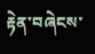རྟེན་བཞེངས་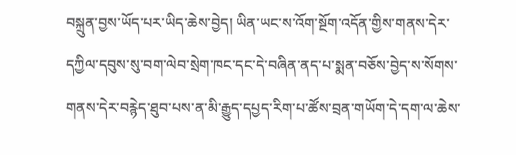བསྐྲུན་བྱས་ཡོད་པར་ཡིད་ཆེས་བྱེད། ཡིན་ཡང་ས་འོག་སྔོག་འདོན་གྱིས་གནས་དེར་དཀྱིལ་དབུས་སུ་བག་ལེབ་སྲེག་ཁང་དང་དེ་བཞིན་ནད་པ་སྨན་བཅོས་བྱེད་ས་སོགས་གནས་དེར་བརྙེད་ཐུབ་པས་ན་མི་རྒྱུད་དཔྱད་རིག་པ་ཚོས་བྲན་གཡོག་དེ་དག་ལ་ཆེས་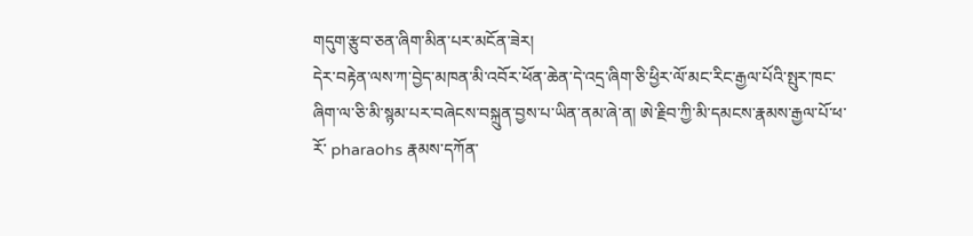གདུག་རྩུབ་ཅན་ཞིག་མིན་པར་མངོན་ཟེར།
དེར་བརྟེན་ལས་ཀ་བྱེད་མཁན་མི་འབོར་ཕོན་ཆེན་དེ་འདྲ་ཞིག་ཅི་ཕྱིར་ལོ་མང་རིང་རྒྱལ་པོའི་སྤུར་ཁང་ཞིག་ལ་ཅི་མི་སྙམ་པར་བཞེངས་བསྐྲུན་བྱས་པ་ཡིན་ནམ་ཞེ་ན། ཨེ་རྗིབ་ཀྱི་མི་དམངས་རྣམས་རྒྱལ་པོ་ཕ་རོ་ pharaohs རྣམས་དཀོན་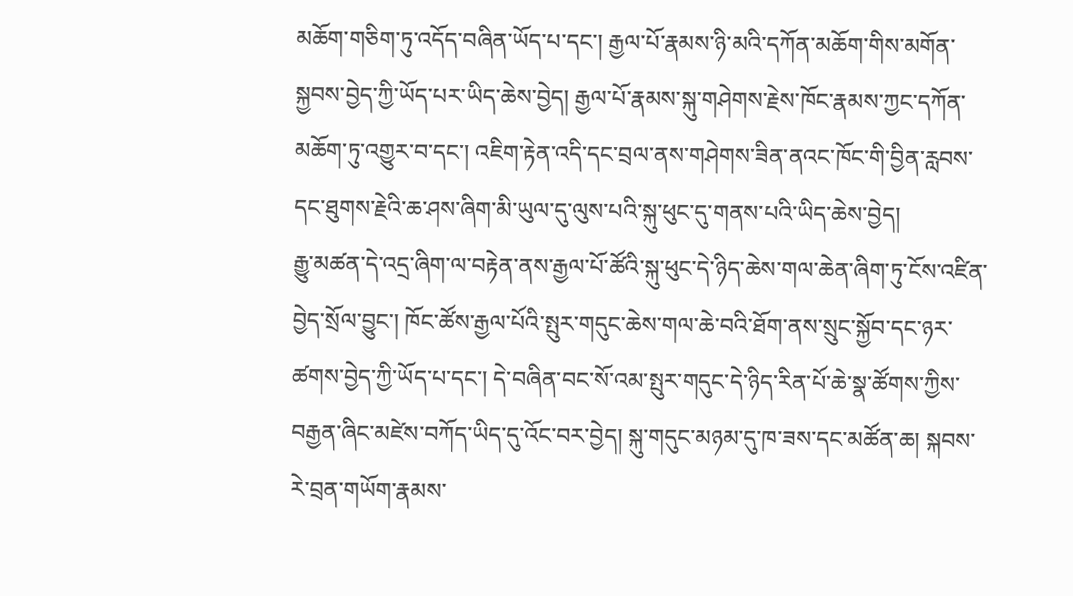མཆོག་གཅིག་ཏུ་འདོད་བཞིན་ཡོད་པ་དང་། རྒྱལ་པོ་རྣམས་ཉི་མའི་དཀོན་མཆོག་གིས་མགོན་སྐྱབས་བྱེད་ཀྱི་ཡོད་པར་ཡིད་ཆེས་བྱེད། རྒྱལ་པོ་རྣམས་སྐུ་གཤེགས་རྗེས་ཁོང་རྣམས་ཀྱང་དཀོན་མཆོག་ཏུ་འགྱུར་བ་དང་། འཇིག་རྟེན་འདི་དང་བྲལ་ནས་གཤེགས་ཟིན་ནའང་ཁོང་གི་བྱིན་རླབས་དང་ཐུགས་རྗེའི་ཆ་ཤས་ཞིག་མི་ཡུལ་དུ་ལུས་པའི་སྐུ་ཕུང་དུ་གནས་པའི་ཡིད་ཆེས་བྱེད།
རྒྱུ་མཚན་དེ་འདྲ་ཞིག་ལ་བརྟེན་ནས་རྒྱལ་པོ་ཚོའི་སྐུ་ཕུང་དེ་ཉིད་ཆེས་གལ་ཆེན་ཞིག་ཏུ་ངོས་འཛིན་བྱེད་སྲོལ་བྱུང་། ཁོང་ཚོས་རྒྱལ་པོའི་སྤུར་གདུང་ཆེས་གལ་ཆེ་བའི་ཐོག་ནས་སྲུང་སྐྱོབ་དང་ཉར་ཚགས་བྱེད་ཀྱི་ཡོད་པ་དང་། དེ་བཞིན་བང་སོ་འམ་སྤུར་གདུང་དེ་ཉིད་རིན་པོ་ཆེ་སྣ་ཚོགས་ཀྱིས་བརྒྱན་ཞིང་མཛེས་བཀོད་ཡིད་དུ་འོང་བར་བྱེད། སྐུ་གདུང་མཉམ་དུ་ཁ་ཟས་དང་མཚོན་ཆ། སྐབས་རེ་བྲན་གཡོག་རྣམས་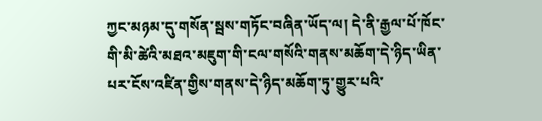ཀྱང་མཉམ་དུ་གསོན་སྦས་གཏོང་བཞིན་ཡོད་ལ། དེ་ནི་རྒྱལ་པོ་ཁོང་གི་མི་ཚེའི་མཐའ་མཇུག་གི་ངལ་གསོའི་གནས་མཆོག་དེ་ཉིད་ཡིན་པར་ངོས་འཛིན་གྱིས་གནས་དེ་ཉིད་མཆོག་ཏུ་གྱུར་པའི་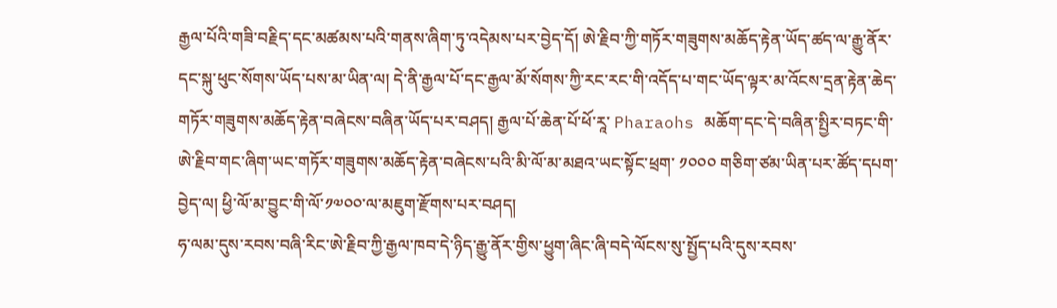རྒྱལ་པོའི་གཟི་བརྗིད་དང་མཚམས་པའི་གནས་ཞིག་ཏུ་འདེམས་པར་བྱེད་དོ། ཨེ་རྗིབ་ཀྱི་གཏོར་གཟུགས་མཆོད་རྟེན་ཡོད་ཚད་ལ་རྒྱུ་ནོར་དང་སྐུ་ཕུང་སོགས་ཡོད་པས་མ་ཡིན་ལ། དེ་ནི་རྒྱལ་པོ་དང་རྒྱལ་མོ་སོགས་ཀྱི་རང་རང་གི་འདོད་པ་གང་ཡོད་ལྟར་མ་འོངས་དྲན་རྟེན་ཆེད་གཏོར་གཟུགས་མཆོད་རྟེན་བཞེངས་བཞིན་ཡོད་པར་བཤད། རྒྱལ་པོ་ཆེན་པོ་ཕོ་རཱ་ Pharaohs མཆོག་དང་དེ་བཞིན་སྤྱིར་བཏང་གི་ཨེ་རྗིབ་གང་ཞིག་ཡང་གཏོར་གཟུགས་མཆོད་རྟེན་བཞེངས་པའི་མི་ལོ་མ་མཐའ་ཡང་སྟོང་ཕྲག་ ༡༠༠༠ གཅིག་ཙམ་ཡིན་པར་ཚོད་དཔག་བྱེད་ལ། ཕྱི་ལོ་མ་བྱུང་གི་ལོ་༡༧༠༠་ལ་མཇུག་རྫོགས་པར་བཤད།
ཧ་ལམ་དུས་རབས་བཞི་རིང་ཨེ་རྗིབ་ཀྱི་རྒྱལ་ཁབ་དེ་ཉིད་རྒྱུ་ནོར་གྱིས་ཕྱུག་ཞིང་ཞི་བདེ་ལོངས་སུ་སྤྱོད་པའི་དུས་རབས་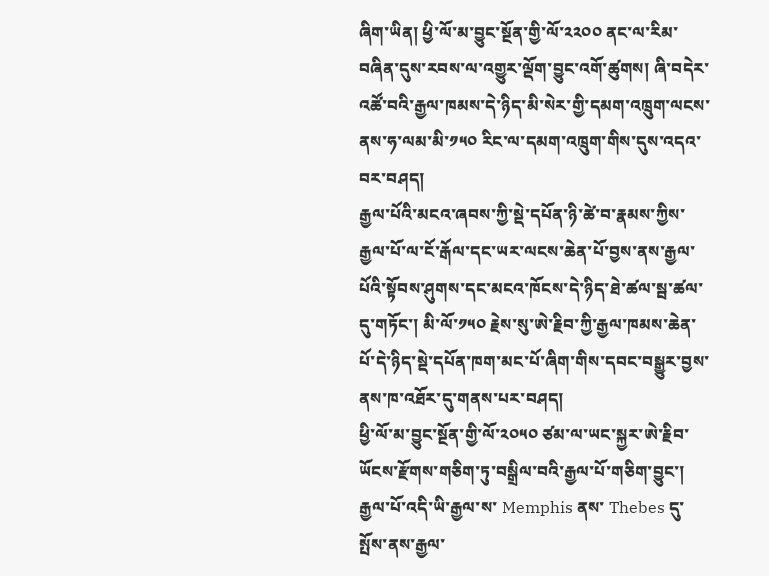ཞིག་ཡིན། ཕྱི་ལོ་མ་བྱུང་སྔོན་གྱི་ལོ་༢༢༠༠ ནང་ལ་རིམ་བཞིན་དུས་རབས་ལ་འགྱུར་ལྡོག་བྱུང་འགོ་ཚུགས། ཞི་བདེར་འཚོ་བའི་རྒྱལ་ཁམས་དེ་ཉིད་མི་སེར་གྱི་དམག་འཁྲུག་ལངས་ནས་ཧ་ལམ་མི་༡༥༠ རིང་ལ་དམག་འཁྲུག་གིས་དུས་འདའ་བར་བཤད།
རྒྱལ་པོའི་མངའ་ཞབས་ཀྱི་སྡེ་དཔོན་ཉི་ཚེ་བ་རྣམས་ཀྱིས་རྒྱལ་པོ་ལ་ངོ་རྒོལ་དང་ཡར་ལངས་ཆེན་པོ་བྱས་ནས་རྒྱལ་པོའི་སྟོབས་ཤུགས་དང་མངའ་ཁོངས་དེ་ཉིད་ཐེ་ཚལ་སྦ་ཚལ་དུ་གཏོང་། མི་ལོ་༡༥༠ རྗེས་སུ་ཨེ་རྗིབ་ཀྱི་རྒྱལ་ཁམས་ཆེན་པོ་དེ་ཉིད་སྡེ་དཔོན་ཁག་མང་པོ་ཞིག་གིས་དབང་བསྒྱུར་བྱས་ནས་ཁ་འཐོར་དུ་གནས་པར་བཤད།
ཕྱི་ལོ་མ་བྱུང་སྔོན་གྱི་ལོ་༢༠༥༠ ཙམ་ལ་ཡང་སྐྱར་ཨེ་རྗིབ་ཡོངས་རྫོགས་གཅིག་ཏུ་བསྒྲིལ་བའི་རྒྱལ་པོ་གཅིག་བྱུང་། རྒྱལ་པོ་འདི་ཡི་རྒྱལ་ས་ Memphis ནས་ Thebes དུ་སྤོས་ནས་རྒྱལ་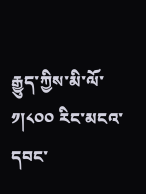རྒྱུད་ཀྱིས་མི་ལོ་ ༡།༨༠༠ རིང་མངའ་དབང་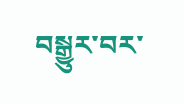བསྒྱུར་བར་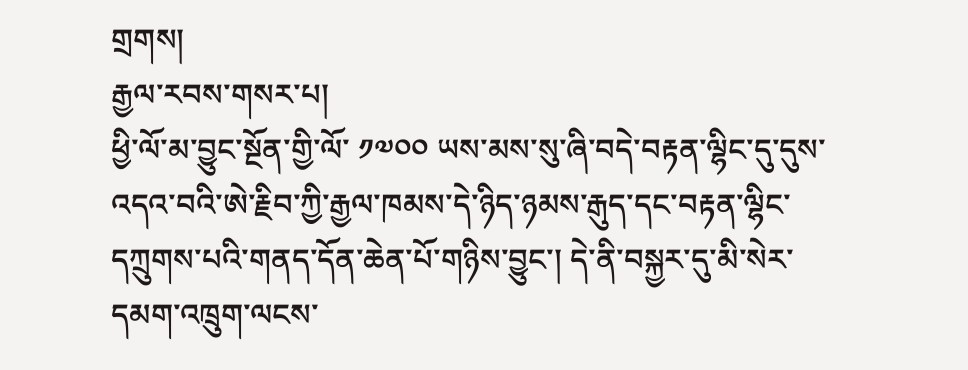གྲགས།
རྒྱལ་རབས་གསར་པ།
ཕྱི་ལོ་མ་བྱུང་སྔོན་གྱི་ལོ་ ༡༧༠༠ ཡས་མས་སུ་ཞི་བདེ་བརྟན་ལྷིང་དུ་དུས་འདའ་བའི་ཨེ་རྗིབ་ཀྱི་རྒྱལ་ཁམས་དེ་ཉིད་ཉམས་རྒུད་དང་བརྟན་ལྷིང་དཀྲུགས་པའི་གནད་དོན་ཆེན་པོ་གཉིས་བྱུང་། དེ་ནི་བསྐྱར་དུ་མི་སེར་དམག་འཁྲུག་ལངས་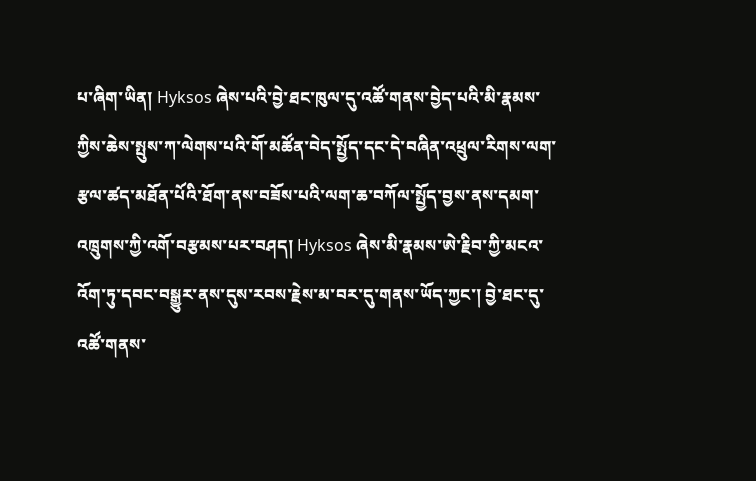པ་ཞིག་ཡིན། Hyksos ཞེས་པའི་བྱེ་ཐང་ཁུལ་དུ་འཚོ་གནས་བྱེད་པའི་མི་རྣམས་ཀྱིས་ཆེས་སྤུས་ཀ་ལེགས་པའི་གོ་མཚོན་བེད་སྤྱོད་དང་དེ་བཞིན་འཕྲུལ་རིགས་ལག་རྩལ་ཚད་མཐོན་པོའི་ཐོག་ནས་བཟོས་པའི་ལག་ཆ་བཀོལ་སྤྱོད་བྱས་ནས་དམག་འཁྲུགས་ཀྱི་འགོ་བརྩམས་པར་བཤད། Hyksos ཞེས་མི་རྣམས་ཨེ་རྗིབ་ཀྱི་མངའ་འོག་ཏུ་དབང་བསྒྱུར་ནས་དུས་རབས་རྗེས་མ་བར་དུ་གནས་ཡོད་ཀྱང་། བྱེ་ཐང་དུ་འཚོ་གནས་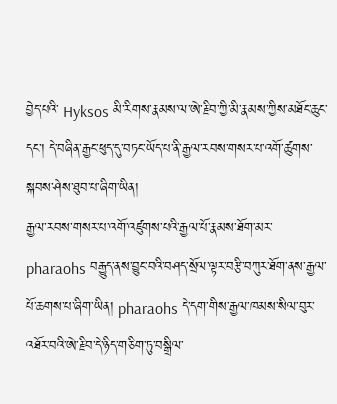བྱེད་པའི་ Hyksos མི་རིགས་རྣམས་ལ་ཨེ་རྗིབ་ཀྱི་མི་རྣམས་ཀྱིས་མཐོང་ཆུང་དང་། དེ་བཞིན་རྒྱང་ཕུད་དུ་བཏང་ཡོད་པ་ནི་རྒྱལ་རབས་གསར་པ་འགོ་ཚུགས་སྐབས་ཤེས་ཐུབ་པ་ཞིག་ཡིན།
རྒྱལ་རབས་གསར་པ་འགོ་འཛུགས་པའི་རྒྱལ་པོ་རྣམས་ཐོག་མར་ pharaohs བརྒྱུད་ནས་བྱུང་བའི་བཤད་སྲོལ་ལྟར་བརྩི་བཀུར་ཐོག་ནས་རྒྱལ་པོ་ཆགས་པ་ཞིག་ཡིན། pharaohs དེ་དག་གིས་རྒྱལ་ཁམས་སིལ་བུར་འཐོར་བའི་ཨེ་རྗིབ་དེ་ཉིད་གཅིག་ཏུ་བསྒྲིལ་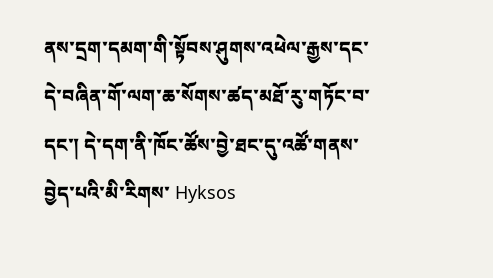ནས་དྲག་དམག་གི་སྟོབས་ཤུགས་འཕེལ་རྒྱས་དང་དེ་བཞིན་གོ་ལག་ཆ་སོགས་ཚད་མཐོ་རུ་གཏོང་བ་དང་། དེ་དག་ནི་ཁོང་ཚོས་བྱེ་ཐང་དུ་འཚོ་གནས་བྱེད་པའི་མི་རིགས་ Hyksos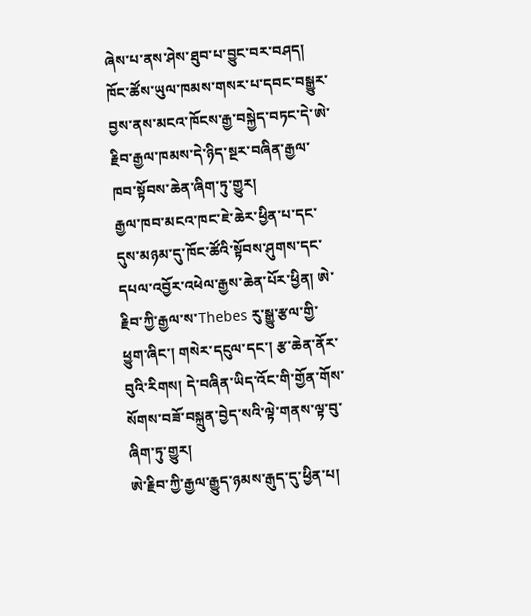ཞེས་པ་ནས་ཤེས་ཐུབ་པ་བྱུང་བར་བཤད། ཁོང་ཚོས་ཡུལ་ཁམས་གསར་པ་དབང་བསྒྱུར་བྱས་ནས་མངའ་ཁོངས་རྒྱ་བསྐྱེད་བཏང་དེ་ཨེ་རྗིབ་རྒྱལ་ཁམས་དེ་ཉིད་སྔར་བཞིན་རྒྱལ་ཁབ་སྟོབས་ཆེན་ཞིག་ཏུ་གྱུར།
རྒྱལ་ཁབ་མངའ་ཁང་ཇེ་ཆེར་ཕྱིན་པ་དང་དུས་མཉམ་དུ་ཁོང་ཚོའི་སྟོབས་ཤུགས་དང་དཔལ་འབྱོར་འཕེལ་རྒྱས་ཆེན་པོར་ཕྱིན། ཨེ་རྗིབ་ཀྱི་རྒྱལ་ས་Thebes རུ་སྒྱུ་རྩལ་གྱི་ཕྱུག་ཞིང་། གསེར་དངུལ་དང་། རྩ་ཆེན་ནོར་བུའི་རིགས། དེ་བཞིན་ཡིད་འོང་གི་གྱོན་གོས་སོགས་བཟོ་བསྐྲུན་བྱེད་སའི་ལྟེ་གནས་ལྟ་བུ་ཞིག་ཏུ་གྱུར།
ཨེ་རྗིབ་ཀྱི་རྒྱལ་རྒྱུད་ཉམས་རྒུད་དུ་ཕྱིན་པ།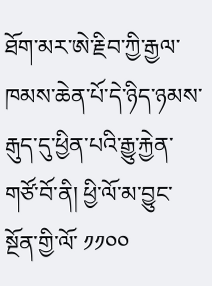ཐོག་མར་ཨེ་རྗིབ་ཀྱི་རྒྱལ་ཁམས་ཆེན་པོ་དེ་ཉིད་ཉམས་རྒུད་དུ་ཕྱིན་པའི་རྒྱུ་རྐྱེན་གཙོ་བོ་ནི། ཕྱི་ལོ་མ་བྱུང་སྔོན་གྱི་ལོ་ ༡༡༠༠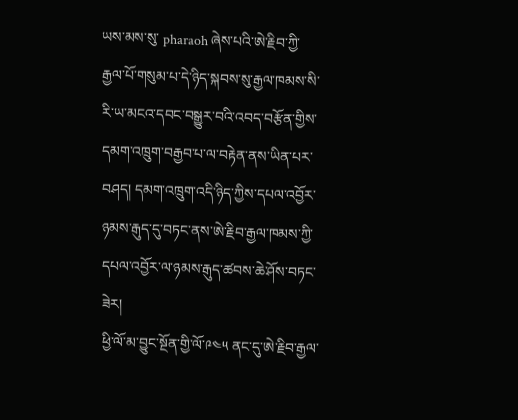ཡས་མས་སུ་ pharaoh ཞེས་པའི་ཨེ་རྗིབ་ཀྱི་རྒྱལ་པོ་གསུམ་པ་དེ་ཉིད་སྐབས་སུ་རྒྱལ་ཁམས་སི་རི་ཡ་མངའ་དབང་བསྒྱུར་བའི་འབད་བརྩོན་གྱིས་དམག་འཁྲུག་བརྒྱབ་པ་ལ་བརྟེན་ནས་ཡིན་པར་བཤད། དམག་འཁྲུག་འདི་ཉིད་ཀྱིས་དཔལ་འབྱོར་ཉམས་རྒུད་དུ་བཏང་ནས་ཨེ་རྗིབ་རྒྱལ་ཁམས་ཀྱི་དཔལ་འབྱོར་ལ་ཉམས་རྒུད་ཚབས་ཆེ་ཤོས་བཏང་ཟེར།
ཕྱི་ལོ་མ་བྱུང་སྔོན་གྱི་ལོ་༩༤༥ ནང་དུ་ཨེ་རྗིབ་རྒྱལ་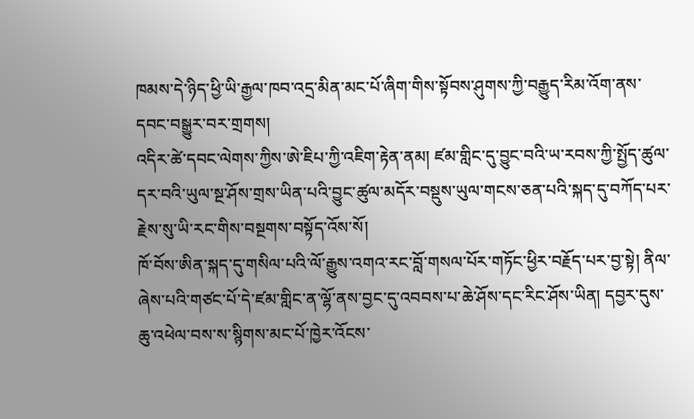ཁམས་དེ་ཉིད་ཕྱི་ཡི་རྒྱལ་ཁབ་འདྲ་མིན་མང་པོ་ཞིག་གིས་སྟོབས་ཤུགས་ཀྱི་བརྒྱུད་རིམ་འོག་ནས་དབང་བསྒྱུར་བར་གྲགས།
འདིར་ཚེ་དབང་ལེགས་ཀྱིས་ཨེ་ཇིཔ་ཀྱི་འཇིག་རྟེན་ནམ། ཛམ་གླིང་དུ་བྱུང་བའི་ཡ་རབས་ཀྱི་སྤྱོད་ཚུལ་དར་བའི་ཡུལ་སྔ་ཤོས་གྲས་ཡིན་པའི་བྱུང་ཚུལ་མདོར་བསྡུས་ཡུལ་གངས་ཅན་པའི་སྐད་དུ་བཀོད་པར་རྗེས་སུ་ཡི་རང་གིས་བསྔགས་བསྟོད་འོས་སོ།
ཁོ་བོས་ཨིན་སྐད་དུ་གསིལ་པའི་ལོ་རྒྱུས་འགའ་རང་བློ་གསལ་པོར་གཏོང་ཕྱིར་བརྗོད་པར་བྱ་སྟེ། ནིལ་ཞེས་པའི་གཙང་པོ་དེ་ཛམ་གླིང་ན་ལྷོ་ནས་བྱང་དུ་འབབས་པ་ཆེ་ཤོས་དང་རིང་ཤོས་ཡིན། དབྱར་དུས་ཆུ་འཕེལ་བས་ས་སྙིགས་མང་པོ་ཁྱེར་འོངས་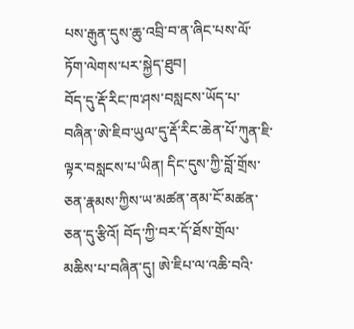པས་རྒུན་དུས་ཆུ་འབྲི་བ་ན་ཞིང་པས་ལོ་ཏོག་ལེགས་པར་སྐྱེད་ཐུབ།
བོད་དུ་རྡོ་རིང་ཁ་ཤས་བསླངས་ཡོད་པ་བཞིན་ཨེ་ཇིབ་ཡུལ་དུ་རྡོ་རིང་ཆེན་པོ་ཀུན་ཇི་ལྟར་བསླངས་པ་ཡིན། དིང་དུས་ཀྱི་བློ་གྲོས་ཅན་རྣམས་ཀྱིས་ཡ་མཚན་ནམ་ངོ་མཚན་ཅན་དུ་རྩིའོ། བོད་ཀྱི་བར་དོ་ཐོས་གྲོལ་མཆིས་པ་བཞིན་དུ། ཨེ་ཇིཔ་ལ་འཆི་བའི་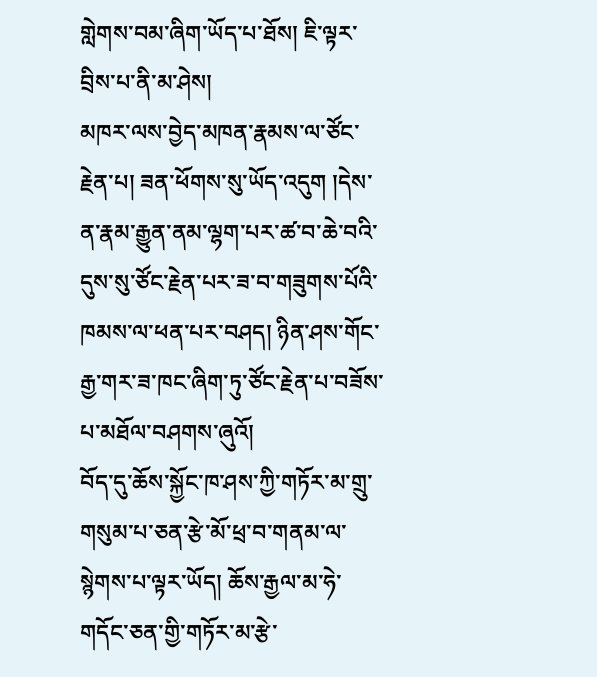གླེགས་བམ་ཞིག་ཡོད་པ་ཐོས། ཇི་ལྟར་བྲིས་པ་ནི་མ་ཤེས།
མཁར་ལས་བྱེད་མཁན་རྣམས་ལ་ཙོང་རྗེན་པ། ཟན་ཕོགས་སུ་ཡོད་འདུག །དེས་ན་རྣམ་རྒྱུན་ནམ་ལྷག་པར་ཚ་བ་ཆེ་བའི་དུས་སུ་ཙོང་རྗེན་པར་ཟ་བ་གཟུགས་པོའི་ཁམས་ལ་ཕན་པར་བཤད། ཉིན་ཤས་གོང་རྒྱ་གར་ཟ་ཁང་ཞིག་ཏུ་ཙོང་རྗེན་པ་བཟོས་པ་མཐོལ་བཤགས་ཞུའོ།
བོད་དུ་ཆོས་སྐྱོང་ཁ་ཤས་ཀྱི་གཏོར་མ་གྲུ་གསུམ་པ་ཅན་རྩེ་མོ་ཕྲ་བ་གནམ་ལ་སྙེགས་པ་ལྟར་ཡོད། ཆོས་རྒྱལ་མ་ཧེ་གདོང་ཅན་གྱི་གཏོར་མ་རྩེ་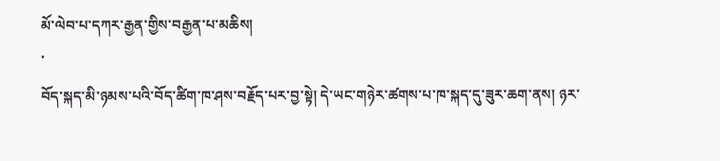མོ་ལེབ་པ་དཀར་རྒྱན་གྱིས་བརྒྱན་པ་མཆིས།
་
བོད་སྐད་མི་ཉམས་པའི་བོད་ཚིག་ཁ་ཤས་བརྗོད་པར་བྱ་སྟེ། དེ་ཡང་གཉེར་ཚགས་པ་ཁ་སྐད་དུ་ཟུར་ཆག་ནས། ཉར་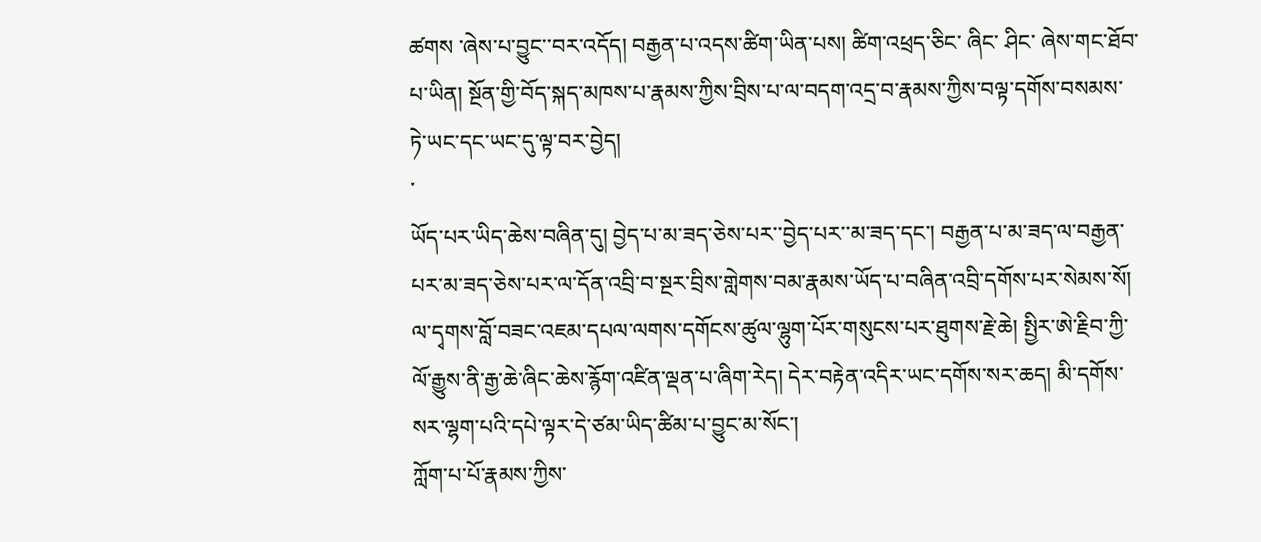ཚགས ་ཞེས་པ་བྱུང་་བར་འདོད། བརྒྱན་པ་འདས་ཚིག་ཡིན་པས། ཚིག་འཕྲད་ཅིང་ ཞིང་ ཤིང་ ཞེས་གང་ཐོབ་པ་ཡིན། སྔོན་གྱི་བོད་སྐད་མཁས་པ་རྣམས་ཀྱིས་བྲིས་པ་ལ་བདག་འདྲ་བ་རྣམས་ཀྱིས་བལྟ་དགོས་བསམས་ཏེ་ཡང་དང་ཡང་དུ་ལྟ་བར་བྱེད།
་
ཡོད་པར་ཡིད་ཆེས་བཞིན་དུ། བྱེད་པ་མ་ཟད་ཅེས་པར་་བྱེད་པར་་མ་ཟད་དང་། བརྒྱན་པ་མ་ཟད་ལ་བརྒྱན་པར་མ་ཟད་ཅེས་པར་ལ་དོན་འབྲི་བ་སྔར་བྲིས་གླེགས་བམ་རྣམས་ཡོད་པ་བཞིན་འབྲི་དགོས་པར་སེམས་སོ།
ལ་དྭགས་བློ་བཟང་འཇམ་དཔལ་ལགས་དགོངས་ཚུལ་ལྷུག་པོར་གསུངས་པར་ཐུགས་རྗེ་ཆེ། སྤྱིར་ཨེ་རྗིབ་ཀྱི་ལོ་རྒྱུས་ནི་རྒྱ་ཆེ་ཞིང་ཆེས་རྙོག་འཛིན་ལྡན་པ་ཞིག་རེད། དེར་བརྟེན་འདིར་ཡང་དགོས་སར་ཆད། མི་དགོས་སར་ལྷག་པའི་དཔེ་ལྟར་དེ་ཙམ་ཡིད་ཚིམ་པ་བྱུང་མ་སོང་།
ཀློག་པ་པོ་རྣམས་ཀྱིས་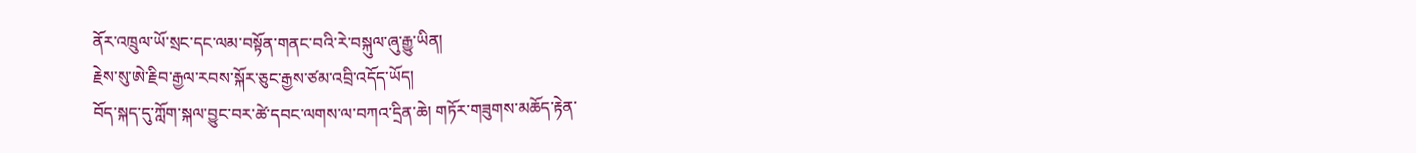ནོར་འཁྲུལ་ཡོ་སྲང་དང་ལམ་བསྟོན་གནང་བའི་རེ་བསྐུལ་ཞུ་རྒྱུ་ཡིན།
རྗེས་སུ་ཨེ་རྗིབ་རྒྱལ་རབས་སྐོར་ཅུང་རྒྱས་ཙམ་འབྲི་འདོད་ཡོད།
བོད་སྐད་དུ་ཀློག་སྐལ་བྱུང་བར་ཚེ་དབང་ལགས་ལ་བཀའ་དྲིན་ཆེ། གཏོར་གཟུགས་མཆོད་རྟེན་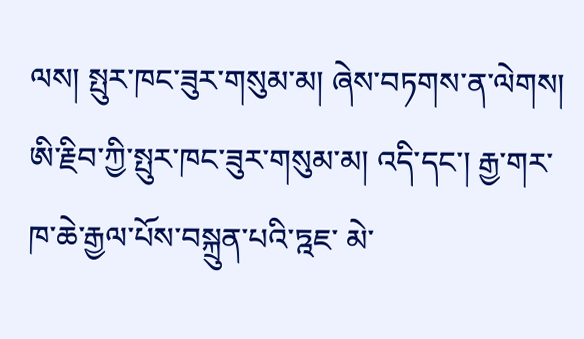ལས། སྤུར་ཁང་ཟུར་གསུམ་མ། ཞེས་བཏགས་ན་ལེགས། ཨི་རྗིབ་ཀྱི་སྤུར་ཁང་ཟུར་གསུམ་མ། འདི་དང་། རྒྱ་གར་ཁ་ཆེ་རྒྱལ་པོས་བསྐྲུན་པའི་ཏྰཇ་ མེ་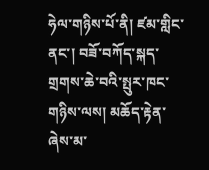ཧེལ་གཉིས་པོ་ནི། ཛམ་གླིང་ནང་། བཟོ་བཀོད་སྐད་གྲགས་ཆེ་བའི་སྤུར་ཁང་གཉིས་ལས། མཆོད་རྟེན་ཞེས་མ་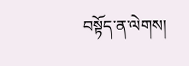བསྟོད་ན་ལེགས།